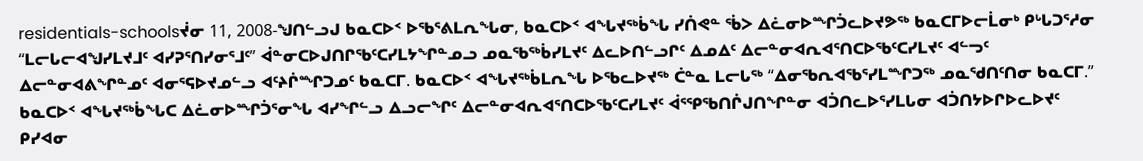residentials-schoolsᔫᓂ 11, 2008-ᖑᑎᓪᓗᒍ ᑲᓇᑕᐅᑉ ᐅᖃᕐᕕᒪᕆᖓᓂ, ᑲᓇᑕᐅᑉ ᐊᖓᔪᖅᑳᖓ ᓯᑏᕙᓐ ᖄᐳ ᐃᓛᓂᐅᙱᑑᓚᐅᔪᕗᖅ ᑲᓇᑕᒥᐅᓕᒫᓂᒃ ᑭᒡᒐᑐᕐᓱᓂ “ᒪᓕᒐᓕᐊᖑᓯᒪᔪᒧᑦ ᐊᓯᕈᕐᑎᓯᓂᕐᒧᑦ” ᐋᓐᓂᑕᐅᒍᑎᒋᖃᑦᑕᓯᒪᔭᖏᓐᓄᓗ ᓄᓇᖃᖅᑳᓯᒪᔪᑦ ᐃᓚᐅᑎᓪᓗᒋᑦ ᐃᓄᐃᑦ ᐃᓕᓐᓂᐊᕆᐊᕐᑎᑕᐅᖃᑦᑕᓯᒪᔪᑦ ᐊᓪᓓᑦ ᐃᓕᓐᓂᐊᕕᖏᓐᓄᑦ ᐊᓂᕐᕋᐅᔪᓄᓪᓗ ᐊᑦᔨᒌᙱᑐᓄᑦ ᑲᓇᑕᒥ. ᑲᓇᑕᐅᑉ ᐊᖓᔪᖅᑳᒪᕆᖓ ᐅᖃᓚᐅᔪᖅ ᑖᓐᓇ ᒪᓕᒐᖅ “ᐃᓂᖃᕆᐊᖃᕐᓯᒪᙱᑐᖅ ᓄᓇᖁᑎᑦᑎᓂ ᑲᓇᑕᒥ.” ᑲᓇᑕᐅᑉ ᐊᖓᔪᖅᑳᖓᑕ ᐃᓛᓂᐅᙱᑑᕐᓂᖓ ᐊᓯᖏᓪᓗ ᐃᓗᓕᖏᑦ ᐃᓕᓐᓂᐊᕆᐊᕐᑎᑕᐅᖃᑦᑕᓯᒪᔪᑦ ᐋᕐᕿᖃᑎᒌᒍᑎᖏᓐᓂ ᐊᑑᑎᓚᐅᕐᓯᒪᒐᓂ ᐊᑑᑎᔭᐅᒋᐅᓚᐅᔪᑦ ᑭᓯᐊᓂ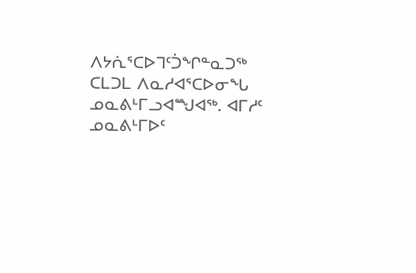ᐱᔭᕇᕐᑕᐅᒣᑦᑑᖏᓐᓇᑐᖅ ᑕᒪᑐᒪ ᐱᓇᓱᐊᕐᑕᐅᓂᖓ ᓄᓇᕕᒻᒥᓗᐊᙳᐊᖅ. ᐊᒥᓱᑦ ᓄᓇᕕᒻᒥᐅᑦ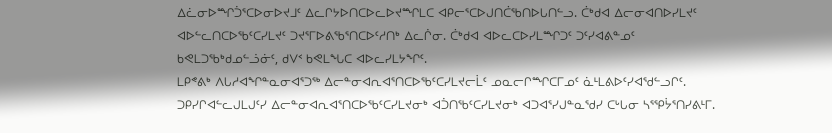ᐃᓛᓂᐅᙱᑑᕐᑕᐅᓂᐅᔪᒧᑦ ᐃᓚᒋᔭᐅᑎᑕᐅᓚᐅᔪᙱᒪᑕ ᐊᑭᓕᕐᑕᐅᒍᑎᑖᖃᑎᐅᒐᑎᓪᓗ. ᑖᒃᑯᐊ ᐃᓕᓂᐊᑎᐅᓯᒪᔪᑦ ᐊᐅᓪᓚᑎᑕᐅᖃᑦᑕᓯᒪᔪᑦ ᑐᔪᕐᒥᐅᕕᖃᕐᑎᑕᐅᑦᓱᑎᒃ ᐃᓚᒌᓂ. ᑖᒃᑯᐊ ᐊᐅᓚᑕᐅᓯᒪᙱᑐᑦ ᑐᑦᓯᐊᕕᓐᓄᑦ ᑲᕙᒪᑐᖃᒃᑯᓄᓪᓘᓃᑦ, ᑯᐯᑉ ᑲᕙᒪᖓᑕ ᐊᐅᓚᓯᒪᔭᖏᑦ.
ᒪᑭᕝᕕᒃ ᐱᒐᓱᐊᖏᓐᓇᓂᐊᕐᑐᖅ ᐃᓕᓐᓂᐊᕆᐊᕐᑎᑕᐅᖃᑦᑕᓯᒪᔪᓕᒫᑦ ᓄᓇᓕᒋᙱᑕᒥᓄᑦ ᓈᒻᒪᕕᐅᑦᓯᐊᖁᓪᓗᒋᑦ.
ᑐᑭᓯᒋᐊᓪᓚᒍᒪᒍᑦᓯ ᐃᓕᓐᓂᐊᕆᐊᕐᑎᑕᐅᖃᑦᑕᓯᒪᔪᓂᒃ ᐊᑑᑎᖃᑦᑕᓯᒪᔪᓂᒃ ᐊᑐᐊᕐᓯᒍᓐᓇᖁᓯ ᑕᒡᒐᓂ ᓴᕐᕿᔮᕐᑎᓯᕕᒻᒥ.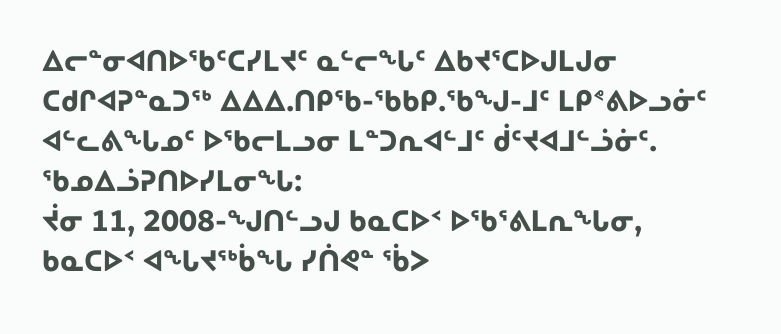ᐃᓕᓐᓂᐊᑎᐅᖃᑦᑕᓯᒪᔪᑦ ᓇᓪᓕᖓᑦ ᐃᑲᔪᕐᑕᐅᒍᒪᒍᓂ ᑕᑯᒋᐊᕈᓐᓇᑐᖅ ᐃᐃᐃ.ᑎᑭᖃ-ᖃᑲᑭ.ᖃᖑ-ᒧᑦ ᒪᑭᕝᕕᐅᓗᓃᑦ ᐊᓪᓚᕕᖓᓄᑦ ᐅᖃᓕᒪᓗᓂ ᒪᓐᑐᕆᐊᓪᒧᑦ ᑰᑦᔪᐊᒧᓪᓘᓃᑦ.
ᖃᓄᐃᓘᕈᑎᐅᓯᒪᓂᖓ:
ᔫᓂ 11, 2008-ᖑᑎᓪᓗᒍ ᑲᓇᑕᐅᑉ ᐅᖃᕐᕕᒪᕆᖓᓂ, ᑲᓇᑕᐅᑉ ᐊᖓᔪᖅᑳᖓ ᓯᑏᕙᓐ ᖄᐳ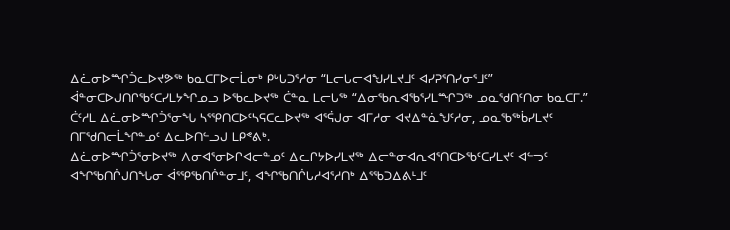ᐃᓛᓂᐅᙱᑑᓚᐅᔪᕗᖅ ᑲᓇᑕᒥᐅᓕᒫᓂᒃ ᑭᒡᒐᑐᕐᓱᓂ “ᒪᓕᒐᓕᐊᖑᓯᒪᔪᒧᑦ ᐊᓯᕈᕐᑎᓯᓂᕐᒧᑦ” ᐋᓐᓂᑕᐅᒍᑎᒋᖃᑦᑕᓯᒪᔭᖏᓄᓗ ᐅᖃᓚᐅᔪᖅ ᑖᓐᓇ ᒪᓕᒐᖅ “ᐃᓂᖃᕆᐊᖃᕐᓯᒪᙱᑐᖅ ᓄᓇᖁᑎᑦᑎᓂ ᑲᓇᑕᒥ.”
ᑖᑦᓱᒪ ᐃᓛᓂᐅᙱᑑᕐᓂᖓ ᓴᕐᕿᑎᑕᐅᑦᓴᕋᑕᓚᐅᔪᖅ ᐊᕐᕌᒍᓂ ᐊᒥᓱᓂ ᐊᔪᐃᓐᓈᖑᑦᓱᓂ, ᓄᓇᖃᖅᑳᓯᒪᔪᑦ ᑎᒥᖁᑎᓕᒫᖏᓐᓄᑦ ᐃᓚᐅᑎᓪᓗᒍ ᒪᑭᕝᕕᒃ.
ᐃᓛᓂᐅᙱᑑᕐᓂᐅᔪᖅ ᐱᓂᐊᕐᓂᐅᒋᐊᓕᓐᓄᑦ ᐃᓚᒋᔭᐅᓯᒪᔪᖅ ᐃᓕᓐᓂᐊᕆᐊᕐᑎᑕᐅᖃᑦᑕᓯᒪᔪᑦ ᐊᓪᓓᑦ ᐊᖏᖃᑎᒌᒍᑎᖓᓂ ᐋᕐᕿᖃᑎᒌᓐᓂᒧᑦ, ᐊᖏᖃᑎᒌᒐᓱᐊᕐᓱᑎᒃ ᐃᕐᖃᑐᐃᕕᒻᒧᑦ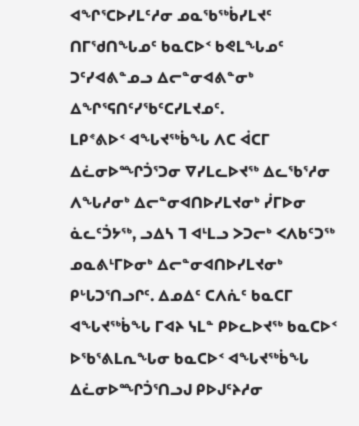ᐊᖏᕐᑕᐅᓯᒪᑦᓱᓂ ᓄᓇᖃᖅᑳᓯᒪᔪᑦ ᑎᒥᖁᑎᖓᓄᑦ ᑲᓇᑕᐅᑉ ᑲᕙᒪᖓᓄᑦ ᑐᑦᓯᐊᕕᓐᓄᓗ ᐃᓕᓐᓂᐊᕕᓐᓂᒃ ᐃᖏᕐᕋᑎᑦᓯᖃᑦᑕᓯᒪᔪᓄᑦ.
ᒪᑭᕝᕕᐅᑉ ᐊᖓᔪᖅᑳᖓ ᐱᑕ ᐋᑕᒥ ᐃᓛᓂᐅᙱᑑᕐᑐᓂ ᐁᓯᒪᓚᐅᔪᖅ ᐃᓚᖃᕐᓱᓂ ᐱᖓᓱᓂᒃ ᐃᓕᓐᓂᐊᑎᐅᓯᒪᔪᓂᒃ ᓰᒥᐅᓂ ᓈᓚᑦᑑᔭᖅ, ᓗᐃᓴ ᒣ ᐊᒻᒪᓗ ᐳᑐᓕᒃ ᐸᐱᑲᑦᑐᖅ ᓄᓇᕕᒻᒥᐅᓂᒃ ᐃᓕᓐᓂᐊᑎᐅᓯᒪᔪᓂᒃ ᑭᒡᒐᑐᕐᑎᓗᒋᑦ. ᐃᓄᐃᑦ ᑕᐱᕇᑦ ᑲᓇᑕᒥ ᐊᖓᔪᖅᑳᖓ ᒥᐊᔨ ᓭᒪᓐ ᑭᐅᓚᐅᔪᖅ ᑲᓇᑕᐅᑉ ᐅᖃᕐᕕᒪᕆᖓᓂ ᑲᓇᑕᐅᑉ ᐊᖓᔪᖅᑳᖓ ᐃᓛᓂᐅᙱᑑᕐᑎᓗᒍ ᑭᐅᒍᑦᔨᓱᓂ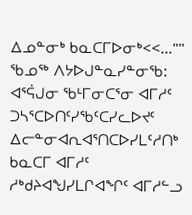ᐃᓄᓐᓂᒃ ᑲᓇᑕᒥᐅᓂᒃ<<…"" ᖃᓄᖅ ᐱᔭᐅᒍᓐᓇᓯᓐᓂᖃ:
ᐊᕐᕌᒍᓂ ᖃᒻᒥᓂᑕᕐᓂ ᐊᒥᓱᑦ ᑐᓴᕐᑕᐅᑎᑦᓯᖃᑦᑕᓯᓚᐅᔪᑦ ᐃᓕᓐᓂᐊᕆᐊᕐᑎᑕᐅᓯᒪᑦᓱᑎᒃ ᑲᓇᑕᒥ ᐊᒥᓱᑦ ᓱᒃᑯᔨᐊᖑᓯᒪᒋᐊᖏᑦ ᐊᒥᓱᓪᓗ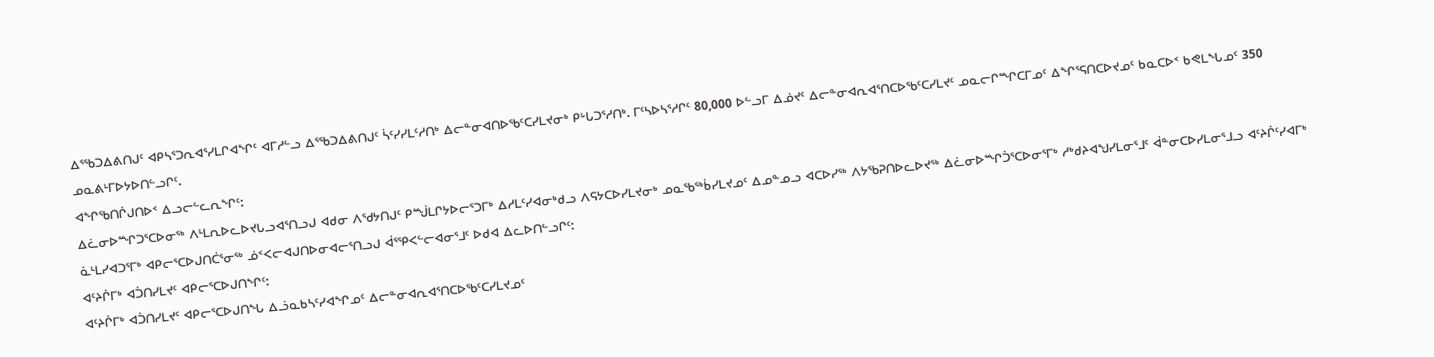ᐃᕐᖃᑐᐃᕕᑎᒍᑦ ᐊᑭᓴᕐᑐᕆᐊᕐᓯᒪᒋᐊᖏᑦ ᐊᒥᓱᓪᓗ ᐃᕐᖃᑐᐃᕕᑎᒍᑦ ᓵᑦᓯᓯᒪᑦᓱᑎᒃ ᐃᓕᓐᓂᐊᑎᐅᖃᑦᑕᓯᒪᔪᓂᒃ ᑭᒡᒐᑐᕐᓱᑎᒃ. ᒥᑦᓴᐅᓴᕐᓱᒋᑦ 80,000 ᐅᓪᓗᒥ ᐃᓅᔪᑦ ᐃᓕᓐᓂᐊᕆᐊᕐᑎᑕᐅᖃᑦᑕᓯᒪᔪᑦ ᓄᓇᓕᒋᙱᑕᒥᓄᑦ ᐃᖏᕐᕋᑎᑕᐅᔪᓄᑦ ᑲᓇᑕᐅᑉ ᑲᕙᒪᖓᓄᑦ 350 ᓄᓇᕕᒻᒥᐅᔭᐅᑎᓪᓗᒋᑦ.
ᐊᖏᖃᑎᒌᒍᑎᐅᑉ ᐃᓗᓕᓪᓚᕆᖏᑦ:
ᐃᓛᓂᐅᙱᑐᕐᑕᐅᓂᖅ ᐱᒻᒪᕆᐅᓚᐅᔪᒐᓗᐊᕐᑎᓗᒍ ᐊᑯᓂ ᐱᖁᔭᑎᒍᑦ ᑭᙴᒪᒋᔭᐅᓕᕐᑐᒥᒃ ᐃᓱᒪᑦᓯᐊᓂᒃᑯᓗ ᐱᕋᔭᑕᐅᓯᒪᔪᓂᒃ ᓄᓇᖃᖅᑳᓯᒪᔪᓄᑦ ᐃᓄᓐᓄᓗ ᐊᑕᐅᓯᖅ ᐱᔭᖃᕈᑎᐅᓚᐅᔪᖅ ᐃᓛᓂᐅᙱᑑᕐᑕᐅᓂᕐᒥᒃ ᓱᒃᑯᔨᐊᖑᓯᒪᓂᕐᒧᑦ ᐋᓐᓂᑕᐅᓯᒪᓂᕐᒧᓗ ᐊᑦᔨᒌᑦᓯᐊᒥᒃ ᓈᒻᒪᓯᐊᑐᕐᒥᒃ ᐊᑭᓕᕐᑕᐅᒍᑎᑖᕐᓂᖅ ᓅᑉᐸᓕᐊᒍᑎᐅᓂᐊᓕᕐᑎᓗᒍ ᐋᕐᕿᐸᓪᓕᐊᓂᕐᒧᑦ ᐅᑯᐊ ᐃᓚᐅᑎᓪᓗᒋᑦ:
ᐊᑦᔨᒌᒥᒃ ᐊᑑᑎᓯᒪᔪᑦ ᐊᑭᓕᕐᑕᐅᒍᑎᖏᑦ:
ᐊᑦᔨᒌᒥᒃ ᐊᑑᑎᓯᒪᔪᑦ ᐊᑭᓕᕐᑕᐅᒍᑎᖓ ᐃᓘᓇᑲᓴᑦᓯᐊᖏᓄᑦ ᐃᓕᓐᓂᐊᕆᐊᕐᑎᑕᐅᖃᑦᑕᓯᒪᔪᓄᑦ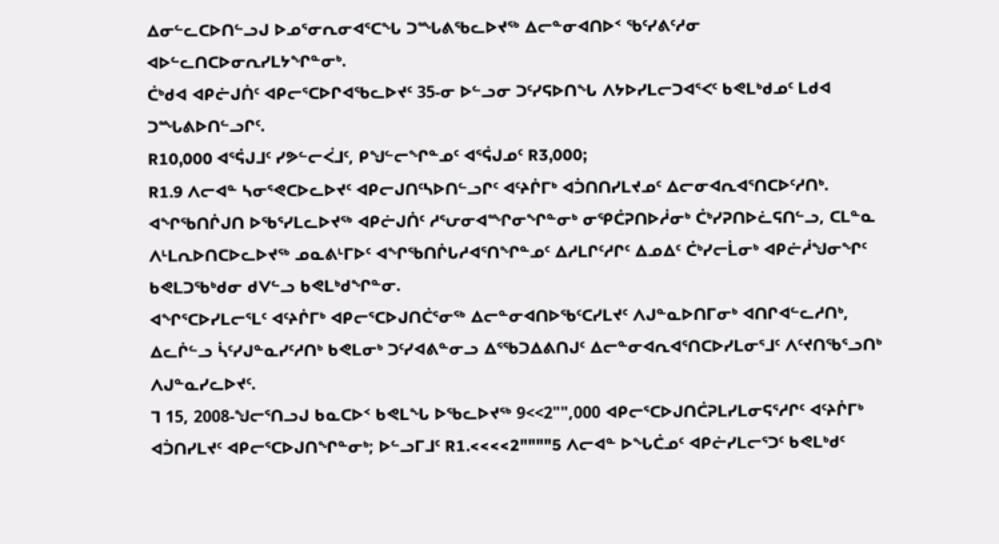ᐃᓂᓪᓚᑕᐅᑎᓪᓗᒍ ᐅᓄᕐᓂᕆᓂᐊᕐᑕᖓ ᑐᙵᕕᖃᓚᐅᔪᖅ ᐃᓕᓐᓂᐊᑎᐅᑉ ᖃᑦᓯᕕᑦᓱᓂ ᐊᐅᓪᓚᑎᑕᐅᓂᕆᓯᒪᔭᖏᓐᓂᒃ.
ᑖᒃᑯᐊ ᐊᑭᓖᒍᑏᑦ ᐊᑭᓕᕐᑕᐅᒋᐊᖃᓚᐅᔪᑦ 35-ᓂ ᐅᓪᓗᓂ ᑐᑦᓯᕋᐅᑎᖓ ᐱᔭᐅᓯᒪᓕᑐᐊᕐᐸᑦ ᑲᕙᒪᒃᑯᓄᑦ ᒪᑯᐊ ᑐᙵᕕᐅᑎᓪᓗᒋᑦ.
R10,000 ᐊᕐᕌᒍᒧᑦ ᓯᕗᓪᓕᐹᒧᑦ, ᑭᖑᓪᓕᖏᓐᓄᑦ ᐊᕐᕌᒍᓄᑦ R3,000;
R1.9 ᐱᓕᐊᓐ ᓴᓂᕐᕙᑕᐅᓚᐅᔪᑦ ᐊᑭᓕᒍᑎᑦᓴᐅᑎᓪᓗᒋᑦ ᐊᑦᔨᒌᒥᒃ ᐊᑑᑎᑎᓯᒪᔪᓄᑦ ᐃᓕᓂᐊᕆᐊᕐᑎᑕᐅᑦᓱᑎᒃ. ᐊᖏᖃᑎᒌᒍᑎ ᐅᖃᕐᓯᒪᓚᐅᔪᖅ ᐊᑭᓖᒍᑏᑦ ᓱᕐᕂᓂᐊᙱᓂᖏᓐᓂᒃ ᓂᕿᑖᕈᑎᐅᓲᓂᒃ ᑖᒃᓯᕈᑎᐅᓛᕋᑎᓪᓗ, ᑕᒪᓐᓇ ᐱᒻᒪᕆᐅᑎᑕᐅᓚᐅᔪᖅ ᓄᓇᕕᒻᒥᐅᑦ ᐊᖏᖃᑎᒌᒐᓱᐊᕐᑎᖏᓐᓄᑦ ᐃᓱᒪᒋᑦᓱᒋᑦ ᐃᓄᐃᑦ ᑖᒃᓯᓕᒫᓂᒃ ᐊᑭᓖᓲᖑᓂᖏᑦ ᑲᕙᒪᑐᖃᒃᑯᓂ ᑯᐯᓪᓗ ᑲᕙᒪᒃᑯᖏᓐᓂ.
ᐊᖏᕐᑕᐅᓯᒪᓕᕐᒪᑦ ᐊᑦᔨᒌᒥᒃ ᐊᑭᓕᕐᑕᐅᒍᑎᑖᕐᓂᖅ ᐃᓕᓐᓂᐊᑎᐅᖃᑦᑕᓯᒪᔪᑦ ᐱᒍᓐᓇᐅᑎᒥᓂᒃ ᐊᑎᒋᐊᓪᓚᓱᑎᒃ, ᐃᓚᒌᓪᓗ ᓵᑦᓯᒍᓐᓇᓯᑦᓱᑎᒃ ᑲᕙᒪᓂᒃ ᑐᑦᓯᐊᕕᓐᓂᓗ ᐃᕐᖃᑐᐃᕕᑎᒍᑦ ᐃᓕᓐᓂᐊᕆᐊᕐᑎᑕᐅᓯᒪᓂᕐᒧᑦ ᐱᑦᔪᑎᖃᕐᓗᑎᒃ ᐱᒍᓐᓇᓯᓚᐅᔪᑦ.
ᒣ 15, 2008-ᖑᓕᕐᑎᓗᒍ ᑲᓇᑕᐅᑉ ᑲᕙᒪᖓ ᐅᖃᓚᐅᔪᖅ 9<<2"",000 ᐊᑭᓕᕐᑕᐅᒍᑎᑖᕈᒪᓯᒪᓂᕋᕐᓱᒋᑦ ᐊᑦᔨᒌᒥᒃ ᐊᑑᑎᓯᒪᔪᑦ ᐊᑭᓕᕐᑕᐅᒍᑎᖏᓐᓂᒃ; ᐅᓪᓗᒥᒧᑦ R1.<<<<2""""5 ᐱᓕᐊᓐ ᐅᖓᑖᓄᑦ ᐊᑭᓖᓯᒪᓕᕐᑐᑦ ᑲᕙᒪᒃᑯᑦ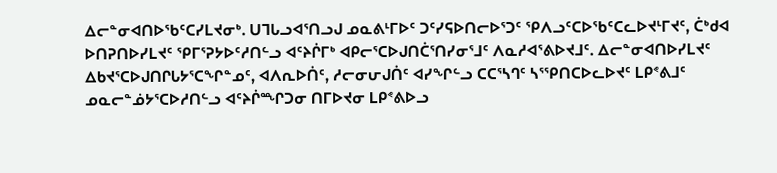ᐃᓕᓐᓂᐊᑎᐅᖃᑦᑕᓯᒪᔪᓂᒃ. ᑌᒣᒐᓗᐊᕐᑎᓗᒍ ᓄᓇᕕᒻᒥᐅᑦ ᑐᑦᓯᕋᐅᑎᓕᐅᕐᑐᑦ ᕿᐱᓗᑦᑕᐅᖃᑦᑕᓚᐅᔪᒻᒥᔪᑦ, ᑖᒃᑯᐊ ᐅᑎᕈᑎᐅᓯᒪᔪᑦ ᕿᒥᕐᕈᔭᐅᑦᓱᑎᓪᓗ ᐊᑦᔨᒌᒥᒃ ᐊᑭᓕᕐᑕᐅᒍᑎᑖᕐᑎᓯᓂᕐᒧᑦ ᐱᓇᓱᐊᕐᕕᐅᔪᒧᑦ. ᐃᓕᓐᓂᐊᑎᐅᓯᒪᔪᑦ ᐃᑲᔪᕐᑕᐅᒍᑎᒋᒐᔭᕐᑕᖏᓐᓄᑦ, ᐊᐱᕆᐅᑏᑦ, ᓱᓕᓂᕂᒍᑏᑦ ᐊᓯᖏᓪᓗ ᑕᑕᕐᓴᒉᑦ ᓴᕐᕿᑎᑕᐅᓚᐅᔪᑦ ᒪᑭᕝᕕᒧᑦ ᓄᓇᓕᓐᓅᔭᕐᑕᐅᓱᑎᓪᓗ ᐊᑦᔨᒌᙱᑐᓂ ᑎᒥᐅᔪᓂ ᒪᑭᕝᕕᐅᓗ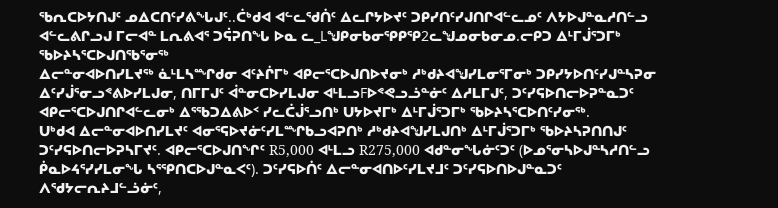ᖃᕆᑕᐅᔭᑎᒍᑦ ᓄᐃᑕᑎᑦᓯᕕᖓᒍᑦ..ᑖᒃᑯᐊ ᐊᓪᓚᖁᑏᑦ ᐃᓚᒋᔭᐅᔪᑦ ᑐᑭᓯᑎᑦᓯᒍᑎᒋᐊᓪᓚᓄᑦ ᐱᔭᐅᒍᓐᓇᓱᑎᓪᓗ ᐊᓪᓚᕕᒋᓗᒍ ᒥᓕᐊᓐ ᒪᕆᕕᐊᕐ ᑐᕌᕈᑎᖓ ᐅᓇ ᓚ_Lᖑᑭᓂᑲᓂᕿᑭᕿ2ᓚᖑᓄᓂᑲᓂᓄ.ᓕᑭᑐ ᐃᒻᒥᒎᕐᑐᒥᒃ ᖃᐅᔨᓴᕐᑕᐅᒍᑎᖃᕐᓂᖅ
ᐃᓕᓐᓂᐊᐅᑎᓯᒪᔪᖅ ᓈᒻᒪᓴᙱᑯᓂ ᐊᑦᔨᒌᒥᒃ ᐊᑭᓕᕐᑕᐅᒍᑎᐅᔪᓂᒃ ᓱᒃᑯᔨᐊᖑᓯᒪᓂᕐᒥᓂᒃ ᑐᑭᓯᔭᐅᑎᑦᓯᒍᓐᓴᕈᓂ ᐃᑦᓯᒎᕐᓂᓗᕝᕕᐅᓯᒪᒍᓂ, ᑎᒥᒥᒍᑦ ᐋᓐᓂᑕᐅᓯᒪᒍᓂ ᐊᒻᒪᓗFᐅᕝᕙᓗᓘᓐᓃᑦ ᐃᓱᒪᒥᒍᑦ, ᑐᑦᓯᕋᐅᑎᓕᐅᕈᓐᓇᑐᑦ ᐊᑭᓕᕐᑕᐅᒍᑎᒋᐊᓪᓚᓂᒃ ᐃᕐᖃᑐᐃᕕᐅᑉ ᓯᓚᑖᒎᕐᓗᑎᒃ ᑌᔭᐅᔪᒥᒃ ᐃᒻᒥᒎᕐᑐᒥᒃ ᖃᐅᔨᓴᕐᑕᐅᑎᑦᓯᓂᖅ.
ᑌᒃᑯᐊ ᐃᓕᓐᓂᐊᐅᑎᓯᒪᔪᑦ ᐊᓂᕐᕋᐅᔪᓃᑦᓯᒪᙱᑲᓗᐊᕈᑎᒃ ᓱᒃᑯᔨᐊᖑᓯᒪᒍᑎᒃ ᐃᒻᒥᒎᕐᑐᒥᒃ ᖃᐅᔨᓴᕈᑎᑎᒍᑦ ᑐᑦᓯᕋᐅᑎᓕᐅᕈᓴᒥᔪᑦ. ᐊᑭᓕᕐᑕᐅᒍᑎᖏᑦ R5,000 ᐊᒻᒪᓗ R275,000 ᐊᑯᓐᓂᖓᓃᑦᑐᑦ (ᐅᓄᕐᓂᓴᐅᒍᓐᓴᓱᑎᓪᓗ ᑮᓇᐅᔦᕐᓯᓯᒪᓂᖓ ᓴᕐᕿᑎᑕᐅᒍᓐᓇᐸᑦ). ᑐᑦᓯᕋᐅᑏᑦ ᐃᓕᓐᓂᐊᑎᐅᑦᓯᒪᔪᒧᑦ ᑐᑦᓯᕋᐅᑎᐅᒍᓐᓇᑐᑦ ᐱᖁᔭᓕᕆᔨᒧᓪᓘᓃᑦ,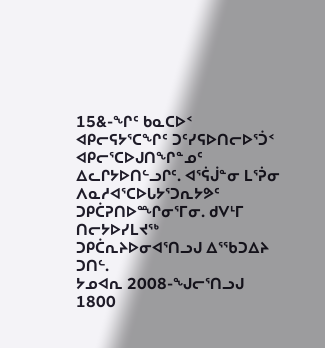15&-ᖏᑦ ᑲᓇᑕᐅᑉ ᐊᑭᓕᕋᔭᕐᑕᖏᑦ ᑐᑦᓯᕋᐅᑎᓕᐅᕐᑑᑉ ᐊᑭᓕᕐᑕᐅᒍᑎᖏᓐᓄᑦ ᐃᓚᒋᔭᐅᑎᓪᓗᒋᑦ. ᐊᕐᕌᒎᓐᓂ ᒪᕐᕉᓂ ᐱᓇᓱᐊᕐᑕᐅᒐᔭᕐᑐᕆᔭᕗᑦ ᑐᑭᑖᕈᑎᐅᙱᓂᕐᒥᓂ. ᑯᐯᒻᒥ ᑎᓕᔭᐅᓯᒪᔪᖅ ᑐᑭᑖᕆᔨᐅᓂᐊᕐᑎᓗᒍ ᐃᕐᖃᑐᐃᔨ ᑐᑎᓪ.
ᔭᓄᐊᕆ 2008-ᖑᓕᕐᑎᓗᒍ 1800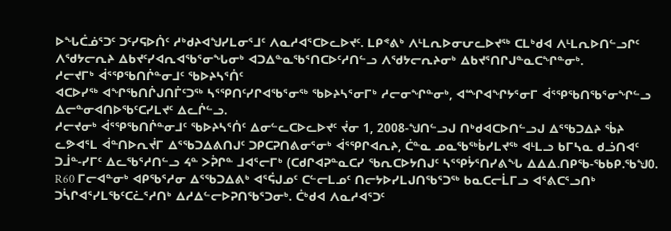ᐅᖓᑖᓅᕐᑐᑦ ᑐᑦᓯᕋᐅᑏᑦ ᓱᒃᑯᔨᐊᖑᓯᒪᓂᕐᒧᑦ ᐱᓇᓱᐊᕐᑕᐅᓚᐅᔪᑦ. ᒪᑭᕝᕕᒃ ᐱᒻᒪᕆᐅᓂᕂᓚᐅᔪᖅ ᑕᒪᒃᑯᐊ ᐱᒻᒪᕆᐅᑎᓪᓗᒋᑦ ᐱᖁᔭᓕᕆᔨ ᐃᑲᔪᑦᓯᐊᕆᐊᖃᕐᓂᖓᓂᒃ ᐊᑐᐃᓐᓇᖃᕐᑎᑕᐅᑦᓱᑎᓪᓗ ᐱᖁᔭᓕᕆᔨᓂᒃ ᐃᑲᔪᕐᑎᒋᒍᓐᓇᑕᖏᓐᓂᒃ.
ᓱᓕᔪᒥᒃ ᐋᕐᕿᖃᑎᒌᓐᓂᒧᑦ ᖃᐅᔨᓴᕐᑏᑦ
ᐊᑕᐅᓯᖅ ᐊᖏᖃᑎᒌᒍᑎᒦᑦᑐᖅ ᓴᕐᕿᑎᑦᓯᒋᐊᖃᕐᓂᖅ ᖃᐅᔨᓴᕐᓂᒥᒃ ᓱᓕᓂᖏᓐᓂᒃ, ᐊᙱᐊᖏᔭᕐᓂᒥ ᐋᕐᕿᖃᑎᖃᕐᓂᖏᓪᓗ ᐃᓕᓐᓂᐊᑎᐅᖃᑦᑕᓯᒪᔪᑦ ᐃᓚᒌᓪᓗ.
ᓱᓕᔪᓂᒃ ᐋᕐᕿᖃᑎᒌᓐᓂᒧᑦ ᖃᐅᔨᓴᕐᑏᑦ ᐃᓂᓪᓚᑕᐅᓚᐅᔪᑦ ᔫᓂ 1, 2008-ᖑᑎᓪᓗᒍ ᑎᒃᑯᐊᑕᐅᑎᓪᓗᒍ ᐃᕐᖃᑐᐃᔨ ᖄᔨ ᓚᕗᐊᕐᒪ ᐋᓐᑎᐅᕆᔫᒥ ᐃᕐᖃᑐᐃᕕᑎᒍᑦ ᑐᑭᑕᕈᑎᕕᓂᕐᓂᒃ ᐋᕐᕿᒋᐊᕆᔨ, ᑖᓐᓇ ᓄᓇᖃᖅᑳᓯᒪᔪᖅ ᐊᒻᒪᓗ ᑲᒥᓴᓇ ᑯᓘᑎᐊᑦ ᑐᒨᓐ-ᓯᒥᑦ ᐃᓚᖃᕐᓱᑎᓪᓗ ᔦᓐ ᐳᕉᒋᓐ ᒧᐊᕐᓕᒥᒃ (ᑕᑯᒋᐊᕈᓐᓇᑕᓯ ᖃᕆᑕᐅᔭᑎᒍᑦ ᓴᕐᕿᔮᕐᑎᓯᕕᖓ ᐃᐃᐃ.ᑎᑭᖃ-ᖃᑲᑭ.ᖃᖑ0. R60 ᒥᓕᐊᓐᓂᒃ ᐊᑭᖃᕐᓱᓂ ᐃᕐᖃᑐᐃᕕᒃ ᐊᕐᕌᒍᓄᑦ ᑕᓪᓕᒪᓄᑦ ᑎᓕᔭᐅᓯᒪᒍᑎᖃᕐᑐᖅ ᑲᓇᑕᓕᒫᒥᓗ ᐊᕐᕕᑕᕐᓗᑎᒃ ᑐᓵᒋᐊᕐᓯᒪᖃᑦᑕᓛᕐᓱᑎᒃ ᐃᓱᐃᓪᓕᐅᕈᑎᖃᕐᑐᓂᒃ. ᑖᒃᑯᐊ ᐱᓇᓱᐊᕐᑐᑦ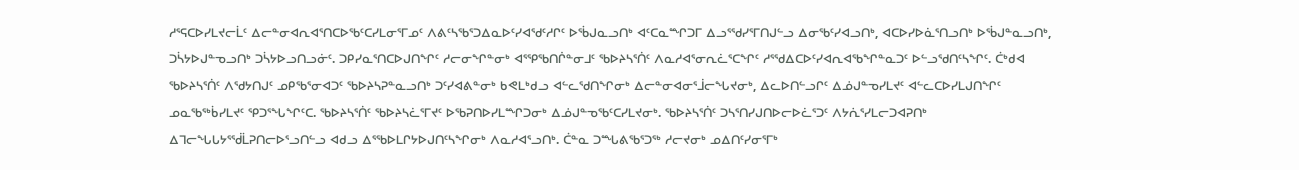ᓱᕐᕋᑕᐅᓯᒪᔪᓕᒫᑦ ᐃᓕᓐᓂᐊᕆᐊᕐᑎᑕᐅᖃᑦᑕᓯᒪᓂᕐᒥᓄᑦ ᐱᕕᑦᓴᖃᕐᑐᐃᓇᐅᑦᓯᐊᖁᑦᓱᒋᑦ ᐅᖄᒍᓇᓗᑎᒃ ᐊᑦᑕᓇᙱᑐᒥ ᐃᓗᕐᖁᓯᕐᒥᑎᒍᓪᓗ ᐃᓂᖃᑦᓯᐊᓗᑎᒃ, ᐊᑕᐅᓯᐅᓈᕐᑎᓗᑎᒃ ᐅᖄᒍᓐᓇᓗᑎᒃ, ᑐᓵᔭᐅᒍᓐᓀᓗᑎᒃ ᑐᓵᔭᐅᓗᑎᓗᓃᑦ. ᑐᑭᓯᓇᕐᑎᑕᐅᒍᑎᖏᑦ ᓱᓕᓂᖏᓐᓂᒃ ᐊᕐᕿᖃᑎᒌᓐᓂᒧᑦ ᖃᐅᔨᓴᕐᑏᑦ ᐱᓇᓱᐊᕐᓂᕆᓛᕐᑕᖏᑦ ᓱᕐᖁᐃᑕᐅᑦᓯᐊᕆᐊᖃᖏᓐᓇᑐᑦ ᐅᓪᓗᖁᑎᑦᓴᖏᑦ. ᑖᒃᑯᐊ ᖃᐅᔨᓴᕐᑏᑦ ᐱᖁᔭᑎᒍᑦ ᓄᑭᖃᕐᓂᐊᑐᑦ ᖃᐅᔨᓴᕈᓐᓇᓗᑎᒃ ᑐᑦᓯᐊᕕᓐᓂᒃ ᑲᕙᒪᒃᑯᓗ ᐊᓪᓚᖁᑎᖏᓂᒃ ᐃᓕᓐᓂᐊᓂᕐᒨᓕᖓᔪᓂᒃ, ᐃᓚᐅᑎᓪᓗᒋᑦ ᐃᓅᒍᓐᓀᓯᒪᔪᑦ ᐊᓪᓚᑕᐅᓯᒪᒍᑎᖏᑦ ᓄᓇᖃᖅᑳᓯᒪᔪᑦ ᕿᑐᕐᖓᖏᑦᑕ. ᖃᐅᔨᓴᕐᑏᑦ ᖃᐅᔨᓴᓛᕐᒥᔪᑦ ᐅᖃᕈᑎᐅᓯᒪᙱᑐᓂᒃ ᐃᓅᒍᓐᓀᖃᑦᑕᓯᒪᔪᓂᒃ. ᖃᐅᔨᓴᕐᑏᑦ ᑐᓴᕐᑎᓯᒍᑎᐅᓕᐅᓛᕐᑐᑦ ᐱᔭᕇᕐᓯᒪᓕᑐᐊᕈᑎᒃ ᐃᒣᓕᖓᒐᔭᕐᖂᒫᕈᑎᓕᐅᕐᓗᑎᓪᓗ ᐊᑯᓗ ᐃᕐᖃᐅᒪᒋᔭᐅᒍᑎᑦᓴᖏᓂᒃ ᐱᓇᓱᐊᕐᓗᑎᒃ. ᑖᓐᓇ ᑐᙵᕕᖃᕐᑐᖅ ᓱᓕᔪᓂᒃ ᓄᐃᑎᑦᓯᓂᕐᒥᒃ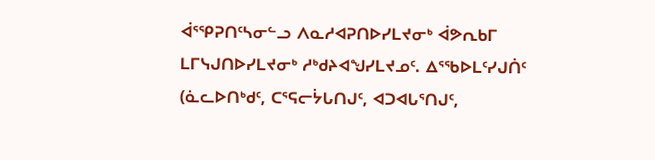ᐋᕐᕿᕈᑎᑦᓴᓂᓪᓗ ᐱᓇᓱᐊᕈᑎᐅᓯᒪᔪᓂᒃ ᐋᕗᕆᑲᒥ ᒪᒥᓭᒍᑎᐅᓯᒪᔪᓂᒃ ᓱᒃᑯᔨᐊᖑᓯᒪᔪᓄᑦ. ᐃᕐᖃᐅᒪᑦᓯᒍᑏᑦ (ᓈᓚᐅᑎᒃᑯᑦ, ᑕᕐᕋᓕᔮᒐᑎᒍᑦ, ᐊᑐᐊᒐᕐᑎᒍᑦ,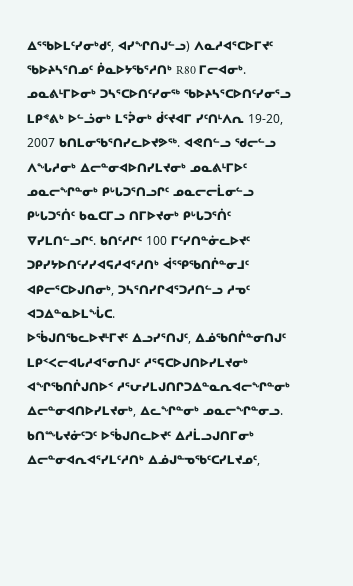ᐃᕐᖃᐅᒪᑦᓯᓂᒃᑯᑦ, ᐊᓯᖏᑎᒍᓪᓗ) ᐱᓇᓱᐊᕐᑕᐅᒥᔪᑦ ᖃᐅᔨᓴᕐᑎᓄᑦ ᑮᓇᐅᔭᖃᕐᓱᑎᒃ R80 ᒥᓕᐊᓂᒃ.
ᓄᓇᕕᒻᒥᐅᓂᒃ ᑐᓴᕐᑕᐅᑎᑦᓯᓂᖅ ᖃᐅᔨᓴᕐᑕᐅᑎᑦᓯᓂᕐᓗ
ᒪᑭᕝᕕᒃ ᐅᓪᓘᓂᒃ ᒪᕐᕉᓂᒃ ᑰᑦᔪᐊᒥ ᓯᑦᑎᒻᐱᕆ 19-20, 2007 ᑲᑎᒪᓂᖃᕐᑎᓯᓚᐅᔪᕗᖅ. ᐊᕙᑎᓪᓗ ᖁᓕᓪᓗ ᐱᖓᓱᓂᒃ ᐃᓕᓐᓂᐊᐅᑎᓯᒪᔪᓂᒃ ᓄᓇᕕᒻᒥᐅᑦ ᓄᓇᓕᖏᓐᓂᒃ ᑭᒡᒐᑐᕐᑎᓗᒋᑦ ᓄᓇᓕᓕᒫᓂᓪᓗ ᑭᒡᒐᑐᕐᑏᑦ ᑲᓇᑕᒥᓗ ᑎᒥᐅᔪᓂᒃ ᑭᒡᒐᑐᕐᑏᑦ ᐁᓯᒪᑎᓪᓗᒋᑦ. ᑲᑎᑦᓱᒋᑦ 100 ᒥᑦᓯᑎᓐᓃᓚᐅᔪᑦ ᑐᑭᓯᔭᐅᑎᑦᓯᓯᐊᕋᓱᐊᕐᓱᑎᒃ ᐋᕐᕿᖃᑎᒌᓐᓂᒧᑦ ᐊᑭᓕᕐᑕᐅᒍᑎᓂᒃ, ᑐᓴᕐᑎᓯᒋᐊᕐᑐᓱᑎᓪᓗ ᓱᓀᑦ ᐊᑐᐃᓐᓇᐅᒪᖔᑕ.
ᐅᖄᒍᑎᖃᓚᐅᔪᒻᒥᔪᑦ ᐃᓗᓯᕐᑎᒍᑦ, ᐃᓅᖃᑎᒌᓐᓂᑎᒍᑦ ᒪᑭᑉᐸᓕᐊᒐᓱᐊᕐᓂᑎᒍᑦ ᓱᕐᕋᑕᐅᒍᑎᐅᓯᒪᔪᓂᒃ ᐊᖏᖃᑎᒌᒍᑎᐅᑉ ᓱᕐᕂᓯᒪᒍᑎᒋᑐᐃᓐᓇᕆᐊᓕᖏᓐᓂᒃ ᐃᓕᓐᓂᐊᑎᐅᓯᒪᔪᓂᒃ, ᐃᓚᖏᓐᓂᒃ ᓄᓇᓕᖏᓐᓂᓗ. ᑲᑎᙵᔪᓃᑦᑐᑦ ᐅᖄᒍᑎᓚᐅᔪᑦ ᐃᓱᒫᓗᒍᑎᒥᓂᒃ ᐃᓕᓐᓂᐊᕆᐊᕐᓯᒪᑦᓱᑎᒃ ᐃᓅᒍᓐᓀᖃᑦᑕᓯᒪᔪᓄᑦ,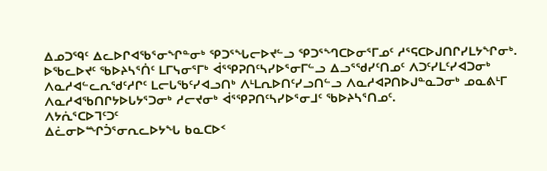ᐃᓄᑐᙯᑦ ᐃᓚᐅᒋᐊᖃᕐᓂᖏᓐᓂᒃ ᕿᑐᕐᖓᓕᐅᔪᓪᓗ ᕿᑐᕐᙰᑕᐅᓂᕐᒥᓄᑦ ᓱᕐᕋᑕᐅᒍᑎᒋᓯᒪᔭᖏᓂᒃ.
ᐅᖃᓚᐅᔪᑦ ᖃᐅᔨᓴᕐᑏᑦ ᒪᒥᓭᓂᕐᒥᒃ ᐋᕐᕿᕈᑎᑦᓴᓯᐅᕐᓂᒥᓪᓗ ᐃᓗᕐᖁᓯᑦᑎᓄᑦ ᐱᑐᑦᓯᒪᑦᓯᐊᑐᓂᒃ ᐱᓇᓱᐊᓪᓚᕆᖁᑦᓱᒋᑦ ᒪᓕᒐᖃᑦᓯᐊᓗᑎᒃ ᐱᒻᒪᕆᐅᑎᑦᓯᓗᑎᓪᓗ ᐱᓇᓱᐊᕈᑎᐅᒍᓐᓇᑐᓂᒃ ᓄᓇᕕᒻᒥ ᐱᓇᓱᐊᖃᑎᒋᔭᐅᒐᔭᕐᑐᓂᒃ ᓱᓕᔪᓂᒃ ᐋᕐᕿᕈᑎᑦᓴᓯᐅᕐᓂᒧᑦ ᖃᐅᔨᓴᕐᑎᓄᑦ.
ᐱᔭᕇᕐᑕᐅᒣᑦᑐᑦ
ᐃᓛᓂᐅᙱᑑᕐᓂᕆᓚᐅᔭᖓ ᑲᓇᑕᐅᑉ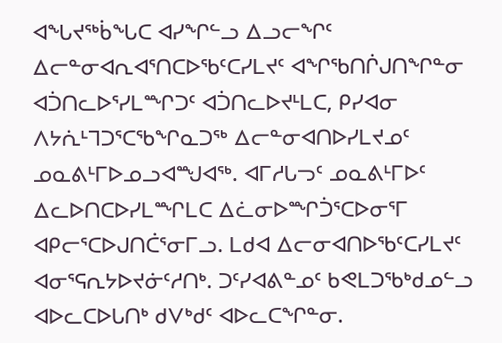ᐊᖓᔪᖅᑳᖓᑕ ᐊᓯᖏᓪᓗ ᐃᓗᓕᖏᑦ ᐃᓕᓐᓂᐊᕆᐊᕐᑎᑕᐅᖃᑦᑕᓯᒪᔪᑦ ᐊᖏᖃᑎᒌᒍᑎᖏᓐᓂ ᐊᑑᑎᓚᐅᕐᓯᒪᙱᑐᑦ ᐊᑑᑎᓚᐅᔪᒻᒪᑕ, ᑭᓯᐊᓂ ᐱᔭᕇᒻᒣᑐᕐᑕᖃᖏᓇᑐᖅ ᐃᓕᓐᓂᐊᑎᐅᓯᒪᔪᓄᑦ ᓄᓇᕕᒻᒥᐅᓄᓗᐊᙳᐊᖅ. ᐊᒥᓱᒐᓓᑦ ᓄᓇᕕᒻᒥᐅᑦ ᐃᓚᐅᑎᑕᐅᓯᒪᙱᒪᑕ ᐃᓛᓂᐅᙱᑑᕐᑕᐅᓂᕐᒥ ᐊᑭᓕᕐᑕᐅᒍᑎᑖᕐᓂᒥᓗ. ᒪᑯᐊ ᐃᓕᓂᐊᑎᐅᖃᑦᑕᓯᒪᔪᑦ ᐊᓂᕐᕋᕆᔭᐅᔪᓃᑦᓱᑎᒃ. ᑐᑦᓯᐊᕕᓐᓄᑦ ᑲᕙᒪᑐᖃᒃᑯᓄᓪᓗ ᐊᐅᓚᑕᐅᒐᑎᒃ ᑯᐯᒃᑯᑦ ᐊᐅᓚᑕᖏᓐᓂ.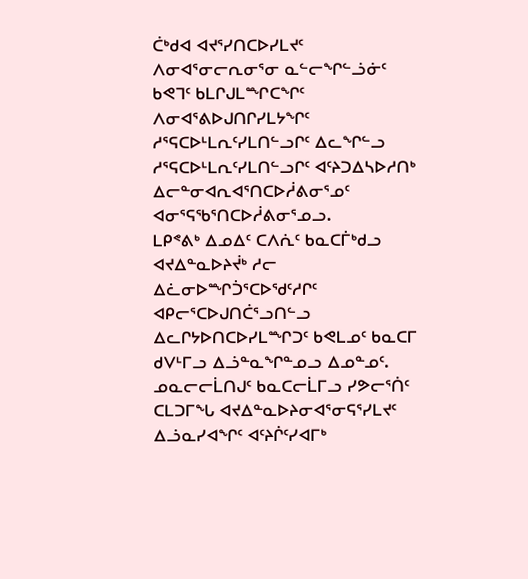ᑖᒃᑯᐊ ᐊᔪᕐᓯᑎᑕᐅᓯᒪᔪᑦ ᐱᓂᐊᕐᓂᓕᕆᓂᕐᓂ ᓇᓪᓕᖏᓪᓘᓃᑦ ᑲᕙᒣᑦ ᑲᒪᒋᒍᒪᙱᑕᖏᑦ ᐱᓂᐊᕐᕕᐅᒍᑎᒋᓯᒪᔭᖏᑦ ᓱᕐᕋᑕᐅᒻᒪᕆᑦᓯᒪᑎᓪᓗᒋᑦ ᐃᓚᖏᓪᓗ ᓱᕐᕋᑕᐅᒻᒪᕆᑦᓯᒪᑎᓪᓗᒋᑦ ᐊᑦᔨᑐᐃᓴᐅᓱᑎᒃ ᐃᓕᓐᓂᐊᕆᐊᕐᑎᑕᐅᓲᕕᓂᕐᓄᑦ ᐊᓂᕐᕋᖃᕐᑎᑕᐅᓲᕕᓂᕐᓄᓗ.
ᒪᑭᕝᕕᒃ ᐃᓄᐃᑦ ᑕᐱᕇᑦ ᑲᓇᑕᒦᒃᑯᓗ ᐊᔪᐃᓐᓇᐅᔨᔫᒃ ᓱᓕ ᐃᓛᓂᐅᙱᑑᕐᑕᐅᖁᑦᓱᒋᑦ ᐊᑭᓕᕐᑕᐅᒍᑎᑖᕐᓗᑎᓪᓗ ᐃᓚᒋᔭᐅᑎᑕᐅᓯᒪᙱᑐᑦ ᑲᕙᒪᓄᑦ ᑲᓇᑕᒥ ᑯᐯᒻᒥᓗ ᐃᓘᓐᓇᖏᓐᓄᓗ ᐃᓄᓐᓄᑦ. ᓄᓇᓕᓕᒫᑎᒍᑦ ᑲᓇᑕᓕᒫᒥᓗ ᓯᕗᓕᕐᑏᑦ ᑕᒪᑐᒥᖓ ᐊᔪᐃᓐᓇᐅᔨᓂᐊᕐᓂᕋᕐᓯᒪᔪᑦ ᐃᓘᓇᓯᐊᖏᑦ ᐊᑦᔨᒌᑦᓯᐊᒥᒃ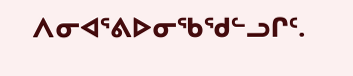ᐱᓂᐊᕐᕕᐅᓂᖃᖁᓪᓗᒋᑦ.